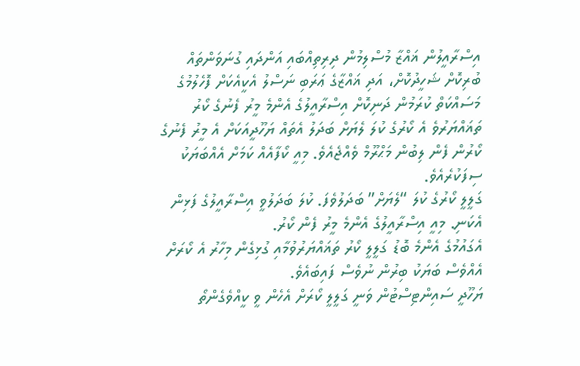އިސްރާއީލުން ޣައްޒާ މުސްލިމުން ދިރިތިއްބައި އަންދައި ގުނަވަންތައް ބުރިކޮށް ޝަހީދުކޮށް، އަދި ޣައްޒާގެ ޢަރަބި ނަސްލު އެކީއެކަށް ފޮހެލުމުގެ މަސައްކަތް ކުރަމުން ދަނިކޮށް އިސްރާއީލުގެ އެންމެ މީރު ފެނުގެ ކޯރު ތަޣައްޔަރުވެ އެ ކޯރުގެ ކުލަ ލެޔަށް ބަދަލު އެތައް ޔަހޫދީއަކަށް އެ މީރު ފެނުގެ ކޯރުން ފެން ލިބުން މަޙްރޫމް ވެއްޖެއެވެ. މިއީ ކޯފާއެއް ކަމަށް އެއްބަޔަކު ސިފަކުރެއެވެ.
ގަލީލީ ކޯރުގެ ކުލަ “ލެޔަށް” ބަދަލުވެފަ. ކުލަ ބަދަލުވީ އިސްރާއީލުގެ ފަޅިން އެކަނި. މިއީ އިސްރާއީލުގެ އެންމެ މީރު ފެން ކޯރު.
އެގައުމުގެ އެންމެ ބޮޑު ގަލީލީ ކޯރު ތަޣައްޔަރުވުމާއި ގުޅިގެން މިހާރު އެ ކޯރަށް އެއްވެސް ބަޔަކު ބިރުން ނުވެސް ފައިބައެވެ.
ޔަހޫދީ ސައިންޓިސްޓުން ވަނީ ގަލީލީ ކޯރަށް އެހެން ވީ ކީއްވެގެންތޯ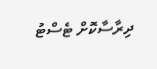ދިރާސާކޮށް ޓެސްޓު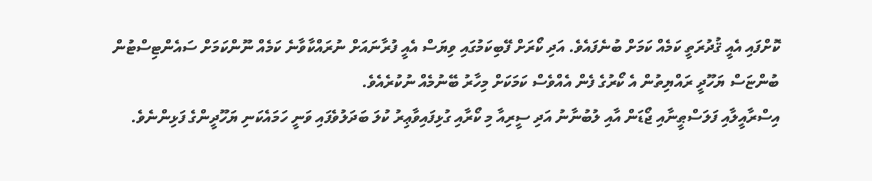ކޮށްފައި އެއީ ޤުދުރަތީ ކަމެއް ކަމަށް ބުނެފައެވެ. އަދި ކޯރަށް ފޭބިކަމުގައި ވިޔަސް އެއީ ފުރާނައަށް ނުރައްކާވާނެ ކަމެއް ނޫންކަމަށް ސައެންޓިސްޓުން ބުންޏަސް ޔަހޫދީ ރައްޔިތުން އެ ކޯރުގެ ފެން އެއްވެސް ކަމަކަށް މިހާރު ބޭނުމެއް ނުކުރެއެވެ.
އިސްރާއީލާއި ފަލަސްޠީނާއި ޖޯޑަން އާއި ލުބުނާނު އަދި ސީރިއާ މި ކޯރާއި ގުޅިފައިވާޢިރު ކުލަ ބަދަލުވެފައި ވަނީ ހަމައެކަނި ޔަހޫދީންގެ ފަޅިންނެވެ.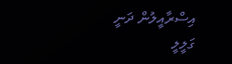އިސްރާއީލުން ދަނީ ގަލީލީ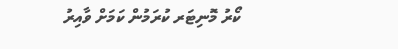ކޯރު މޮނިޓަރ ކުރަމުން ކަމަށް ވާއިރު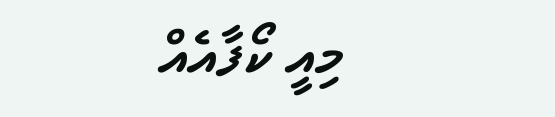މިއީ ކޯފާއެއް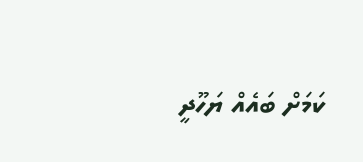ކަމަށް ބައެއް ޔަހޫދީ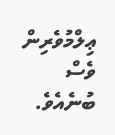ޢިލްމުވެރިން ވެސް ބުނެއެވެ.